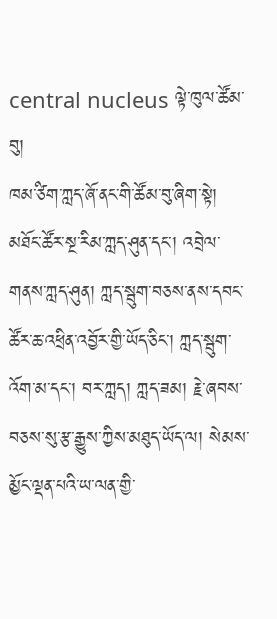central nucleus ལྟེ་ཁུལ་ཚོམ་བུ།
ཁམ་ཙིག་ཀླད་ཞོ་ནང་གི་ཚོམ་བུ་ཞིག་སྟེ། མཐོང་ཚོར་སྔ་རིམ་ཀླད་ཤུན་དང་། འབྲེལ་གནས་ཀླད་ཤུན། ཀླད་སྦུག་བཅས་ནས་དབང་ཚོར་ཆ་འཕྲིན་འབྱོར་གྱི་ཡོད་ཅིང་། ཀླད་སྦུག་འོག་མ་དང་། བར་ཀླད། ཀླད་ཟམ། རྗེ་ཞབས་བཅས་སུ་རྩ་རྒྱུས་ཀྱིས་མཐུད་ཡོད་ལ། སེམས་མྱོང་ལྡན་པའི་ཡ་ལན་གྱི་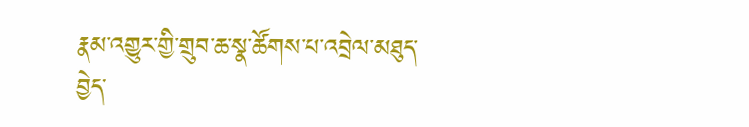རྣམ་འགྱུར་གྱི་གྲུབ་ཆ་སྣ་ཚོགས་པ་འབྲེལ་མཐུད་བྱེད་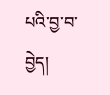པའི་བྱ་བ་བྱེད།